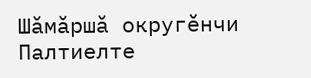Шӑмӑршӑ округӗнчи Палтиелте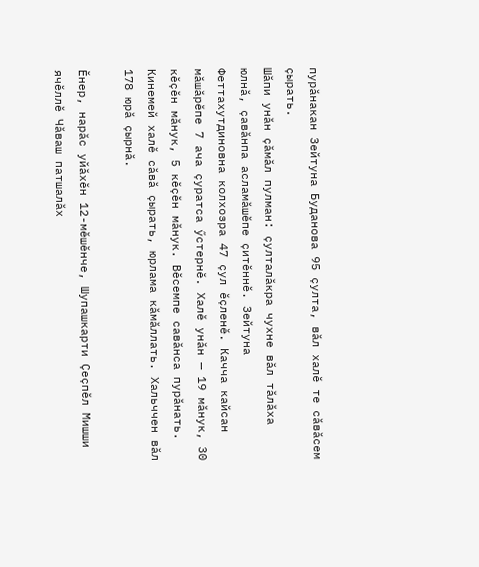пурӑнакан Зейтуна Буданова 95 ҫулта, вӑл халӗ те сӑвӑсем ҫырать.
Шӑпи унӑн ҫӑмӑл пулман: ҫулталӑкра чухне вӑл тӑлӑха юлнӑ, ҫавӑнпа асламӑшӗпе ҫитӗннӗ. Зейтуна Феттахутдиновна колхозра 47 ҫул ӗҫленӗ. Качча кайсан мӑшӑрӗпе 7 ача ҫуратса ӳстернӗ. Халӗ унӑн — 19 мӑнук, 30 кӗҫӗн мӑнук, 5 кӗҫӗн мӑнук. Вӗсемпе савӑнса пурӑнать.
Кинемей халӗ сӑвӑ ҫырать, юрлама кӑмӑллать. Хальччен вӑл 178 юрӑ ҫырнӑ.

Ӗнер, нарӑс уйӑхӗн 12-мӗшӗнче, Шупашкарти Ҫеҫпӗл Мишши ячӗллӗ Чӑваш патшалӑх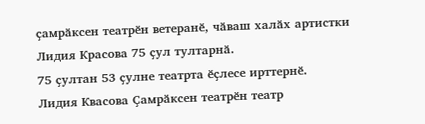ҫамрӑксен театрӗн ветеранӗ, чӑваш халӑх артистки Лидия Красова 75 ҫул тултарнӑ.
75 ҫултан 53 ҫулне театрта ӗҫлесе ирттернӗ.
Лидия Квасова Ҫамрӑксен театрӗн театр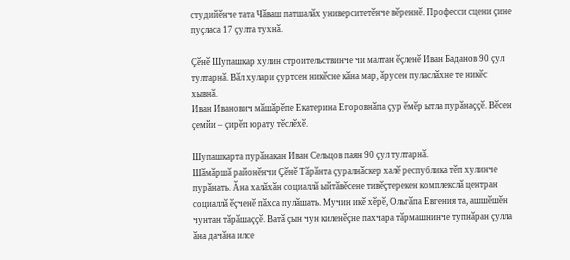студийӗнче тата Чӑваш патшалӑх университетӗнче вӗреннӗ. Професси сцени ҫине пуҫласа 17 ҫулта тухнӑ.

Ҫӗнӗ Шупашкар хулин строительствинче чи малтан ӗҫленӗ Иван Баданов 90 ҫул тултарнӑ. Вӑл хулари ҫуртсен никӗсне кӑна мар, ӑрусен пуласлӑхне те никӗс хывнӑ.
Иван Иванович мӑшӑрӗпе Екатерина Егоровнӑпа ҫур ӗмӗр ытла пурӑнаҫҫӗ. Вӗсен ҫемйи – ҫирӗп юрату тӗслӗхӗ.

Шупашкарта пурӑнакан Иван Сельцов паян 90 ҫул тултарнӑ.
Шӑмӑршӑ районӗнчи Ҫӗнӗ Тӑрӑнта ҫуралнӑскер халӗ республика тӗп хулинче пурӑнать. Ӑна халӑхӑн социаллӑ ыйтӑвӗсене тивӗҫтерекен комплекслӑ центран социаллӑ ӗҫченӗ пӑхса пулӑшать. Мучин икӗ хӗрӗ, Ольгӑпа Евгения та, ашшӗшӗн чунтан тӑрӑшаҫҫӗ. Ватӑ ҫын чун киленӗҫне пахчара тӑрмашнинче тупнӑран ҫулла ӑна дачӑна илсе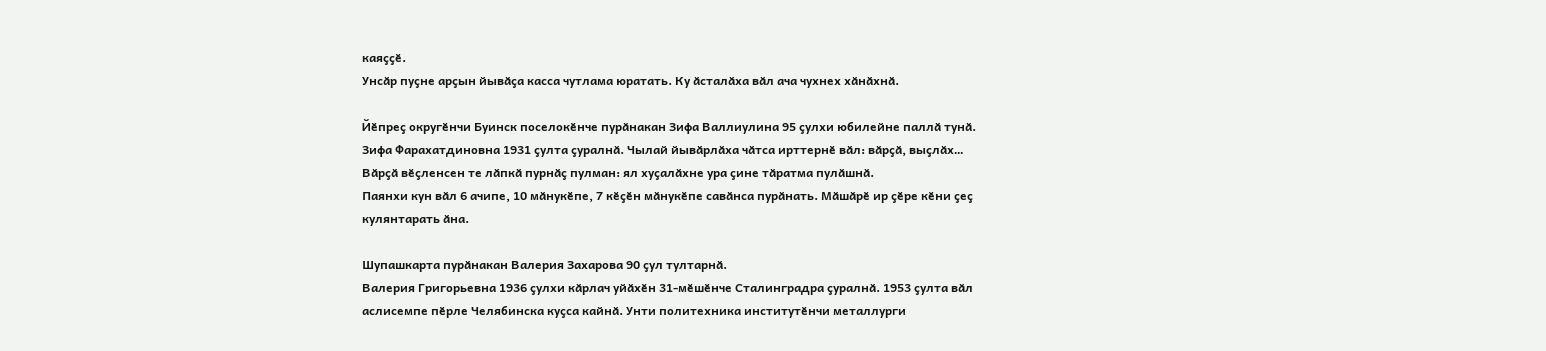каяҫҫӗ.
Унсӑр пуҫне арҫын йывӑҫа касса чутлама юратать. Ку ӑсталӑха вӑл ача чухнех хӑнӑхнӑ.

Йӗпреҫ округӗнчи Буинск поселокӗнче пурӑнакан Зифа Валлиулина 95 ҫулхи юбилейне паллӑ тунӑ.
Зифа Фарахатдиновна 1931 ҫулта ҫуралнӑ. Чылай йывӑрлӑха чӑтса ирттернӗ вӑл: вӑрҫӑ, выҫлӑх… Вӑрҫӑ вӗҫленсен те лӑпкӑ пурнӑҫ пулман: ял хуҫалӑхне ура ҫине тӑратма пулӑшнӑ.
Паянхи кун вӑл 6 ачипе, 10 мӑнукӗпе, 7 кӗҫӗн мӑнукӗпе савӑнса пурӑнать. Мӑшӑрӗ ир ҫӗре кӗни ҫеҫ кулянтарать ӑна.

Шупашкарта пурӑнакан Валерия Захарова 90 ҫул тултарнӑ.
Валерия Григорьевна 1936 ҫулхи кӑрлач уйӑхӗн 31-мӗшӗнче Сталинградра ҫуралнӑ. 1953 ҫулта вӑл аслисемпе пӗрле Челябинска куҫса кайнӑ. Унти политехника институтӗнчи металлурги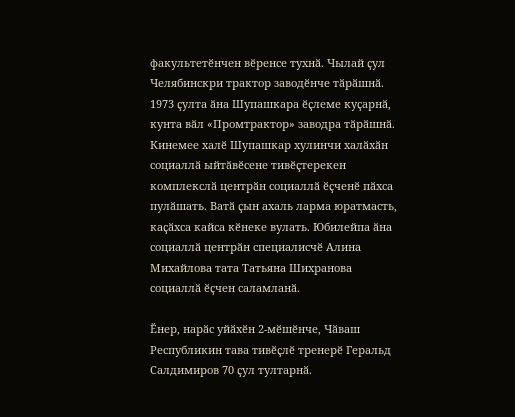факультетӗнчен вӗренсе тухнӑ. Чылай ҫул Челябинскри трактор заводӗнче тӑрӑшнӑ. 1973 ҫулта ӑна Шупашкара ӗҫлеме куҫарнӑ, кунта вӑл «Промтрактор» заводра тӑрӑшнӑ.
Кинемее халӗ Шупашкар хулинчи халӑхӑн социаллӑ ыйтӑвӗсене тивӗҫтерекен комплекслӑ центрӑн социаллӑ ӗҫченӗ пӑхса пулӑшать. Ватӑ ҫын ахаль ларма юратмасть, каҫӑхса кайса кӗнеке вулать. Юбилейпа ӑна социаллӑ центрӑн специалисчӗ Алина Михайлова тата Татьяна Шихранова социаллӑ ӗҫчен саламланӑ.

Ӗнер, нарӑс уйӑхӗн 2-мӗшӗнче, Чӑваш Республикин тава тивӗҫлӗ тренерӗ Геральд Салдимиров 70 ҫул тултарнӑ.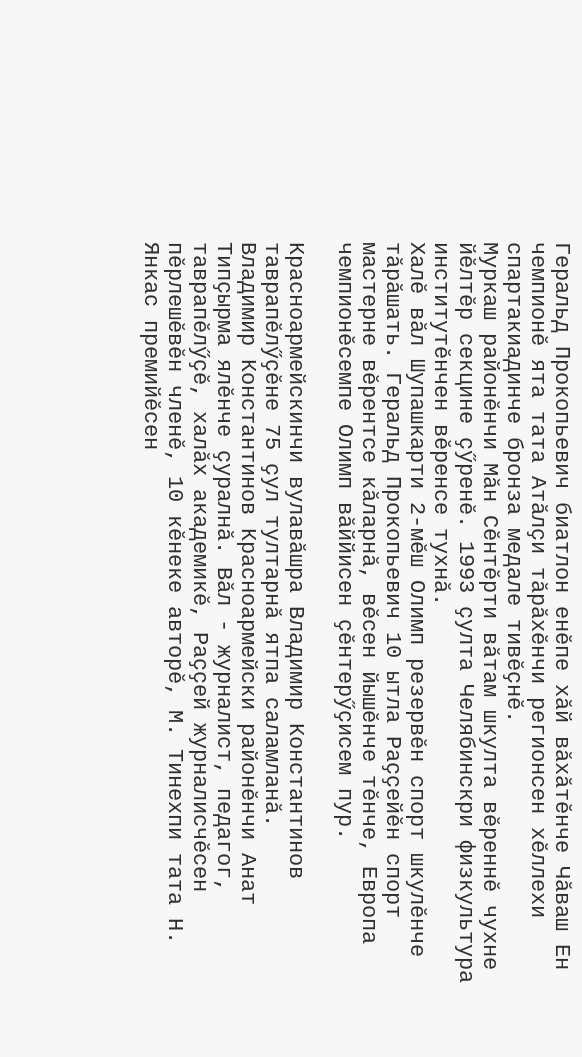Геральд Прокопьевич биатлон енӗпе хӑй вӑхӑтӗнче Чӑваш Ен чемпионӗ ята тата Атӑлҫи тӑрӑхӗнчи регионсен хӗллехи спартакиадинче бронза медале тивӗҫнӗ.
Муркаш районӗнчи Мӑн Сӗнтӗрти вӑтам шкулта вӗреннӗ чухне йӗлтӗр секцине ҫӳренӗ. 1993 ҫулта Челябинскри физкультура институтӗнчен вӗренсе тухнӑ.
Халӗ вӑл Шупашкарти 2-мӗш Олимп резервӗн спорт шкулӗнче тӑрӑшать. Геральд Прокопьевич 10 ытла Раҫҫейӗн спорт мастерне вӗрентсе кӑларнӑ, вӗсен йышӗнче тӗнче, Европа чемпионӗсемпе Олимп вӑййисен ҫӗнтерӳҫисем пур.

Красноармейскинчи вулавӑшра Владимир Константинов таврапӗлӳҫӗне 75 ҫул тултарнӑ ятпа саламланӑ.
Владимир Константинов Красноармейски районӗнчи Анат Типҫырма ялӗнче ҫуралнӑ. Вӑл - журналист, педагог, таврапӗлӳҫӗ, халӑх академикӗ, Раҫҫей журналисчӗсен пӗрлешӗвӗн членӗ, 10 кӗнеке авторӗ, М. Тинехпи тата Н. Янкас премийӗсен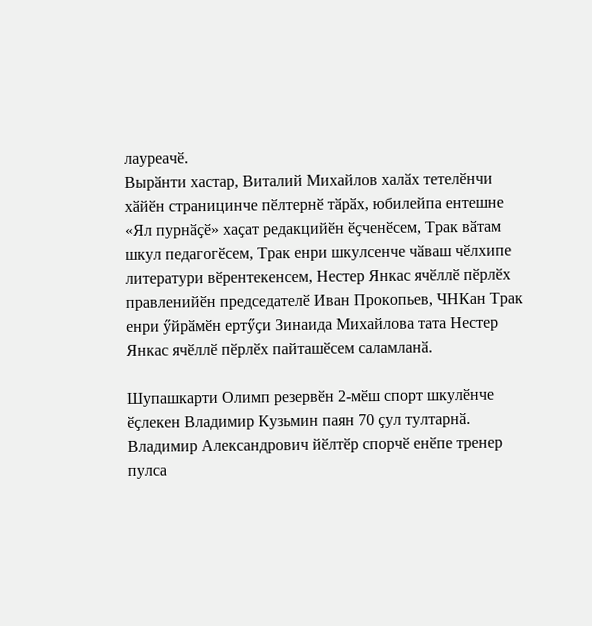лауреачӗ.
Вырӑнти хастар, Виталий Михайлов халӑх тетелӗнчи хӑйӗн страницинче пӗлтернӗ тӑрӑх, юбилейпа ентешне «Ял пурнӑҫӗ» хаҫат редакцийӗн ӗҫченӗсем, Трак вӑтам шкул педагогӗсем, Трак енри шкулсенче чӑваш чӗлхипе литератури вӗрентекенсем, Нестер Янкас ячӗллӗ пӗрлӗх правленийӗн председателӗ Иван Прокопьев, ЧНКан Трак енри ӳйрӑмӗн ертӳҫи Зинаида Михайлова тата Нестер Янкас ячӗллӗ пӗрлӗх пайташӗсем саламланӑ.

Шупашкарти Олимп резервӗн 2-мӗш спорт шкулӗнче ӗҫлекен Владимир Кузьмин паян 70 ҫул тултарнӑ.
Владимир Александрович йӗлтӗр спорчӗ енӗпе тренер пулса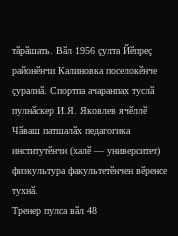тӑрӑшать. Вӑл 1956 ҫулта Йӗпреҫ районӗнчи Калиновка поселокӗнче ҫуралнӑ. Спортпа ачаранпах туслӑ пулнӑскер И.Я. Яковлев ячӗллӗ Чӑваш патшалӑх педагогика институтӗнчи (халӗ — университет) физкультура факультетӗнчен вӗренсе тухнӑ.
Тренер пулса вӑл 48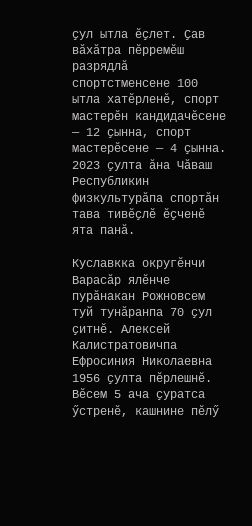ҫул ытла ӗҫлет. Ҫав вӑхӑтра пӗрремӗш разрядлӑ спортстменсене 100 ытла хатӗрленӗ, спорт мастерӗн кандидачӗсене — 12 ҫынна, спорт мастерӗсене — 4 ҫынна.
2023 ҫулта ӑна Чӑваш Республикин физкультурӑпа спортӑн тава тивӗҫлӗ ӗҫченӗ ята панӑ.

Куславкка округӗнчи Варасӑр ялӗнче пурӑнакан Рожновсем туй тунӑранпа 70 ҫул ҫитнӗ. Алексей Калистратовичпа Ефросиния Николаевна 1956 ҫулта пӗрлешнӗ. Вӗсем 5 ача ҫуратса ӳстренӗ, кашнине пӗлӳ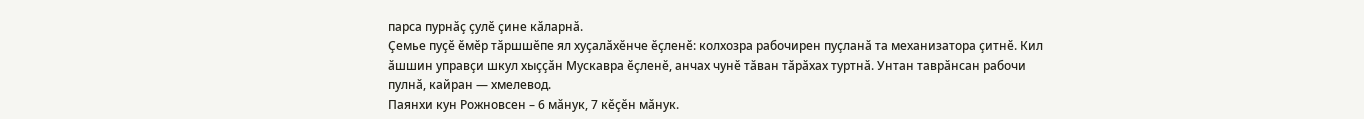парса пурнӑҫ ҫулӗ ҫине кӑларнӑ.
Ҫемье пуҫӗ ӗмӗр тӑршшӗпе ял хуҫалӑхӗнче ӗҫленӗ: колхозра рабочирен пуҫланӑ та механизатора ҫитнӗ. Кил ӑшшин управҫи шкул хыҫҫӑн Мускавра ӗҫленӗ, анчах чунӗ тӑван тӑрӑхах туртнӑ. Унтан таврӑнсан рабочи пулнӑ, кайран — хмелевод.
Паянхи кун Рожновсен – 6 мӑнук, 7 кӗҫӗн мӑнук.